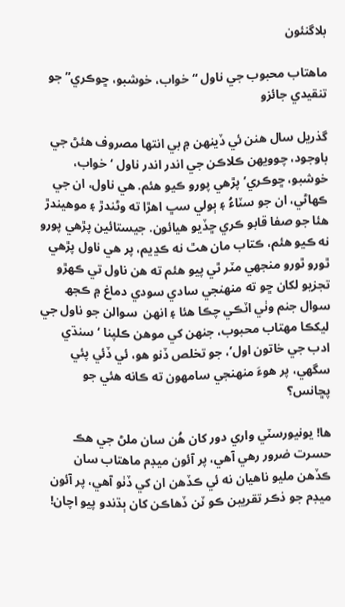بلاگنئون

ماهتاب محبوب جي ناول “خواب، خوشبو، ڇوڪري” جو تنقيدي جائزو

گذريل سال ھنن ئي ڏينھن ۾ بي انتھا مصروف ھئڻ جي باوجود، چوويھن ڪلاڪن جي اندر اندر ناول ‘خواب، خوشبو، ڇوڪري’ پڙھي پورو ڪيو ھئم. ھي ناول، ان جي ڪھاڻي، ان جو سٽاءُ ۽ ٻولي سڀ اھڙا ته وڻندڙ ۽ موھيندڙ ھئا جو صفا قابو ڪري ڇڏيو ھيائون. جيستائين پڙھي پورو نه ڪيو ھئم، ڪتاب مان ھٿ نه ڪڍيم، پر ھي ناول پڙھي ٿورو ٿورو منجھي مٽر ٿي پيو ھئم ته ھن ناول تي ڪھڙو تجزيو لکان ڇو ته منھنجي سادي سودي دماغ ۾ ڪجھ سوال جنم وٺي اٽڪي چڪا ھئا ۽ انھن  سوالن جو ناول جي ليکڪا مھتاب محبوب، جنھن کي موھن ڪلپنا ‘سنڌي ادب جي خاتون اول’، جو تخلص ڏنو ھو، ئي ڏئي پئي سگھي، پر ھوءَ منھنجي سامھون ته ڪانه ھئي جو پڇانس؟

ھا! يونيورسٽي واري دور کان ھُن سان ملڻ جي ھڪ حسرت ضرور رھي آھي، پر آئون ميڊم ماھتاب سان ڪڏھن مليو ناھيان نه ئي ڪڏھن ان کي ڏٺو آھي، پر آئون ميڊم جو ذڪر تقريبن ڪو ٽن ڏهاڪن کان ٻڌندو پيو اچان!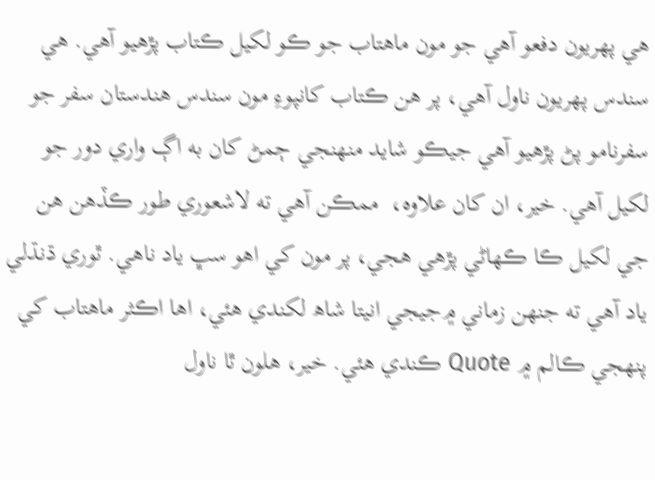ھي پھريون دفعو آھي جو مون ماھتاب جو ڪو لکيل ڪتاب پڙھيو آھي. ھي سندس پھريون ناول آھي، پر ھن ڪتاب کانپوءِ مون سندس ھندستان سفر جو سفرنامو پڻ پڙھيو آھي جيڪو شايد منھنجي ڄمڻ کان به اڳ واري دور جو لکيل آھي. خير، ان کان علاوه،  ممڪن آھي ته لاشعوري طور ڪڏھن ھن جي لکيل ڪا ڪھاڻي پڙھي ھجي، پر مون کي اھو سڀ ياد ناھي. ٿوري ڌنڌلي ياد آھي ته جنھن زماني ۾جيجي انيتا شاھ لکندي ھئي، اھا اڪثر ماھتاب کي پنھجي ڪالم ۾ Quote ڪندي ھئي. خير، ھلون ٿا ناول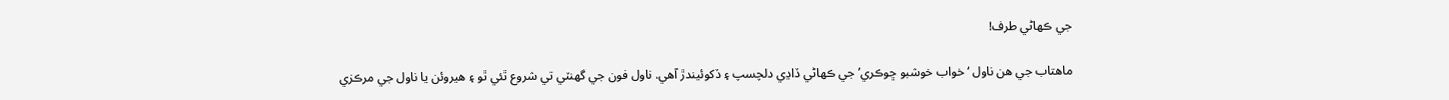جي ڪھاڻي طرف!

ماھتاب جي ھن ناول ‘خواب خوشبو ڇوڪري’ جي ڪھاڻي ڏاڍي دلچسپ ۽ ڏکوئيندڙ آھي. ناول فون جي گھنٽي تي شروع ٿئي ٿو ۽ ھيروئن يا ناول جي مرڪزي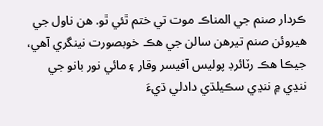ڪردار صنم جي المناڪ موت تي ختم ٿئي ٿو. ھن ناول جي ھيروئن صنم تيرھن سالن جي ھڪ خوبصورت نينگري آھي، جيڪا ھڪ رٽائرڊ پوليس آفيسر وقار ۽ مائي نور بانو جي ننڍي ۾ ننڍي سڪيلڌي دادلي ڌيءَ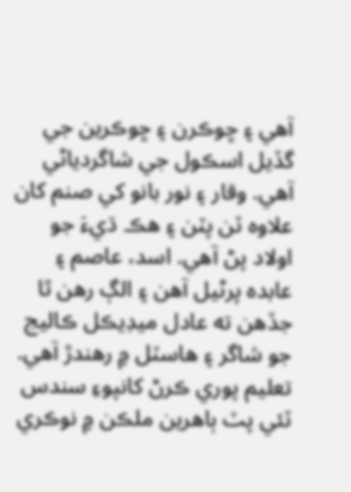آھي ۽ ڇوڪرن ۽ ڇوڪرين جي گڏيل اسڪول جي شاگردياڻي آھي. وقار ۽ نور بانو کي صنم کان علاوه ٽن پٽن ۽ ھڪ ڌيءَ جو اولاد پڻ آھي. اسد، عاصم ۽ عابده پرڻيل آھن ۽ الڳ رھن ٿا جڏھن ته عادل ميڊيڪل ڪاليج جو شاگر ۽ ھاسٽل ۾ رھندڙ آھي. تعليم پوري ڪرڻ کانپوءِ سندس ٽئي پٽ ٻاھرين ملڪن ۾ نوڪري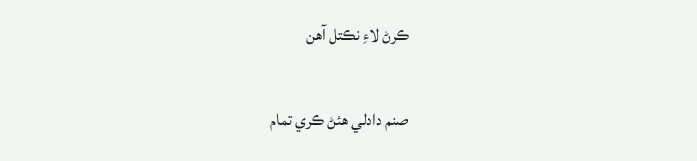ڪرڻ لاءِ نڪتل آھن

صنم دادلي ھئڻ ڪري تمام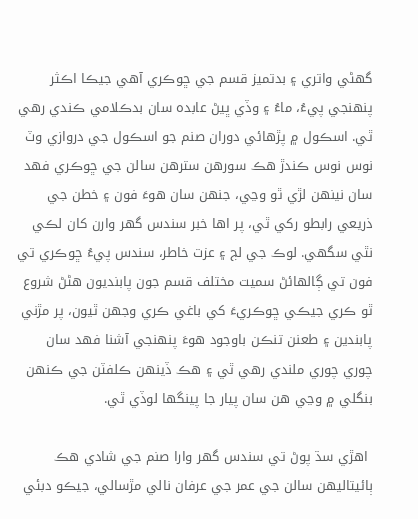گھڻي واتري ۽ بدتميز قسم جي ڇوڪري آھي جيڪا اڪثر پنھنجي پيءُ، ماءُ ۽ وڏي ڀيڻ عابده سان بدڪلامي ڪندي رھي ٿي. اسڪول ۾ پڙھائي دوران صنم جو اسڪول جي دروازي وٽ نوس نوس ڪندڙ ھڪ سورھن سترھن سالن جي ڇوڪري فھد سان نينھن لڙي ٿو وڃي، جنھن سان ھوءَ فون ۽ خطن جي ذريعي رابطو رکي ٿي، پر اھا خبر سندس گھر وارن کان لڪي نٿي سگھي. لوڪ جي لڄ ۽ عزت خاطر، سندس پيءُ ڇوڪري تي فون تي ڳالھائڻ سميت مختلف قسم جون پابنديون ھڻڻ شروع ٿو ڪري جيڪي ڇوڪريءَ کي باغي ڪري وجھن ٿيون، پر مڙني پابندين ۽ طعنن تنڪن باوجود ھوءَ پنھنجي آشنا فھد سان چوري چوري ملندي رھي ٿي ۽ ھڪ ڏينھن ڪلفٽن جي ڪنھن بنگلي ۾ وڃي ھن سان پيار جا پينگھا لوڏي ٿي.

 اھڙي سڌ پوڻ تي سندس گھر وارا صنم جي شادي ھڪ ٻائيتاليهن سالن جي عمر جي عرفان نالي مڙسالي، جيڪو دبئي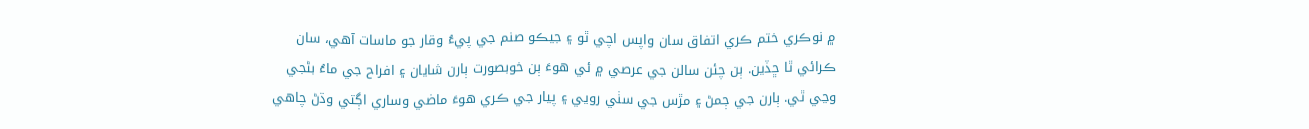۾ نوڪري ختم ڪري اتفاق سان واپس اچي ٿو ۽ جيڪو صنم جي پيءُ وقار جو ماسات آھي، سان ڪرائي ٿا ڇڏين. ٻن چئن سالن جي عرصي ۾ ئي ھوءَ ٻن خوبصورت ٻارن شايان ۽ افراح جي ماءُ بڻجي وڃي ٿي. ٻارن جي ڄمڻ ۽ مڙس جي سٺي رويي ۽ پيار جي ڪري ھوءَ ماضي وساري اڳتي وڌڻ چاھي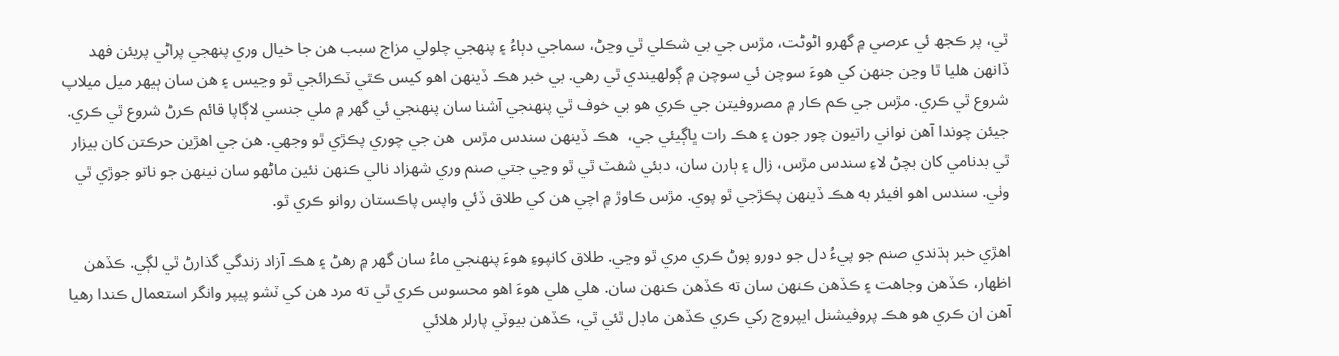ٿي، پر ڪجھ ئي عرصي ۾ گھرو اڻوڻت، مڙس جي بي شڪلي ٿي وڃڻ، سماجي دٻاءُ ۽ پنھجي چلولي مزاج سبب ھن جا خيال وري پنھجي پراڻي پريئن فھد ڏانھن ھليا ٿا وڃن جنھن کي ھوءَ سوچن ئي سوچن ۾ ڳولهيندي ٿي رھي. بي خبر ھڪ ڏينھن اھو کيس ڪٿي ٽڪرائجي ٿو وڃيس ۽ ھن سان ٻيھر ميل ميلاپ شروع ٿي ڪري. مڙس جي ڪم ڪار ۾ مصروفيتن جي ڪري ھو بي خوف ٿي پنھنجي آشنا سان پنھنجي ئي گھر ۾ ملي جنسي لاڳاپا قائم ڪرڻ شروع ٿي ڪري. جيئن چوندا آھن نواني راتيون چور جون ۽ ھڪ رات ڀاڳيئي جي،  ھڪ ڏينھن سندس مڙس  ھن جي چوري پڪڙي ٿو وجھي. ھن جي اھڙين حرڪتن کان بيزار ٿي بدنامي کان بچڻ لاءِ سندس مڙس، زال ۽ ٻارن سان، دبئي شفٽ ٿي ٿو وڃي جتي صنم وري شھزاد نالي ڪنھن نئين ماڻھو سان نينھن جو ناتو جوڙي ٿي وٺي. سندس اھو افيئر به ھڪ ڏينھن پڪڙجي ٿو پوي. مڙس ڪاوڙ ۾ اچي ھن کي طلاق ڏئي واپس پاڪستان روانو ڪري ٿو.

اھڙي خبر ٻڌندي صنم جو پيءُ دل جو دورو پوڻ ڪري مري ٿو وڃي. طلاق کانپوءِ ھوءَ پنھنجي ماءُ سان گھر ۾ رھڻ ۽ ھڪ آزاد زندگي گذارڻ ٿي لڳي. ڪڏھن اظھار، ڪڏھن وجاھت ۽ ڪڏھن ڪنھن سان ته ڪڏھن ڪنھن سان. ھلي ھلي ھوءَ اھو محسوس ڪري ٿي ته مرد ھن کي ٽشو پيپر وانگر استعمال ڪندا رھيا آھن ان ڪري ھو ھڪ پروفيشنل ايپروچ رکي ڪري ڪڏھن ماڊل ٿئي ٿي، ڪڏھن بيوٽي پارلر ھلائي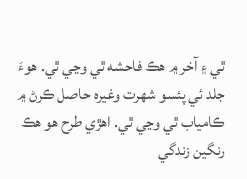ٿي ۽ آخر ۾ هڪ فاحشه ٿي وڃي ٿي. ھوءَ جلد ئي پئسو شھرت وغيرہ حاصل ڪرڻ ۾ ڪامياب ٿي وڃي ٿي. اھڙي طرح ھو ھڪ رنگين زندگي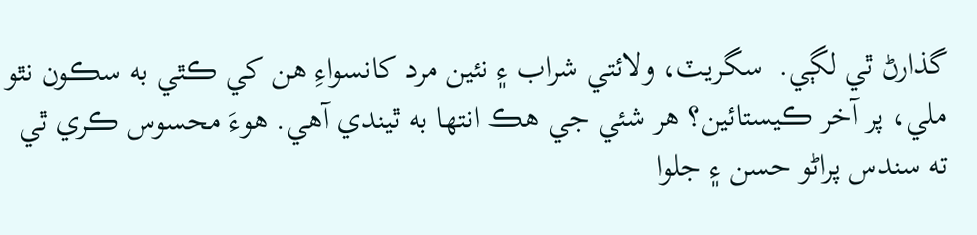گذارڻ ٿي لڳي.  سگريٽ، ولائتي شراب ۽ نئين مرد کانسواءِ ھن کي ڪٿي به سڪون نٿو ملي، پر آخر ڪيستائين؟ ھر شئي جي ھڪ انتھا به ٿيندي آھي. ھوءَ محسوس ڪري ٿي ته سندس پراڻو حسن ۽ جلوا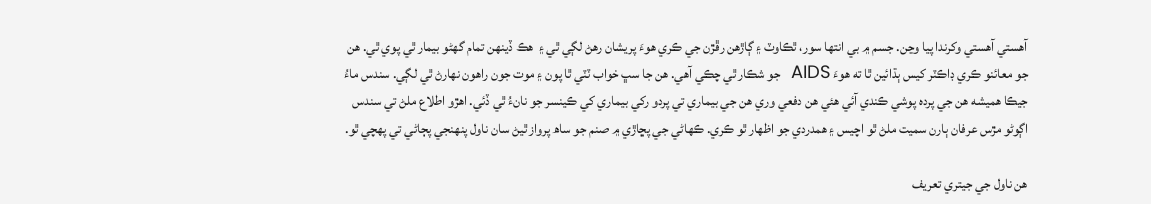آھستي آھستي وکرندا پيا وڃن. جسم ۾ بي انتھا سور، ٿڪاوٽ ۽ ڳاڙھن رڦڙن جي ڪري ھوءَ پريشان رھڻ لڳي ٿي ۽  ھڪ ڏينھن تمام گھڻو بيمار ٿي پوي ٿي. ھن جو معائنو ڪري ڊاڪٽر کيس ٻڌائين ٿا ته ھوءَ AIDS  جو شڪار ٿي چڪي آھي. ھن جا سڀ خواب ٽٽي ٿا پون ۽ موت جون راھون نھارڻ ٿي لڳي. سندس ماءُ جيڪا ھميشه ھن جي پردہ پوشي ڪندي آئي ھئي ھن دفعي وري ھن جي بيماري تي پردو رکي بيماري کي ڪينسر جو نانءُ ٿي ڏئي. اھڙو اطلاع ملڻ تي سندس اڳوڻو مڙس عرفان ٻارن سميت ملڻ ٿو اچيس ۽ ھمدردي جو اظھار ٿو ڪري. ڪھاڻي جي پڇاڙي ۾ صنم جو ساھ پرواز ٿيڻ سان ناول پنھنجي پڄاڻي تي پھچي ٿو.

ھن ناول جي جيتري تعريف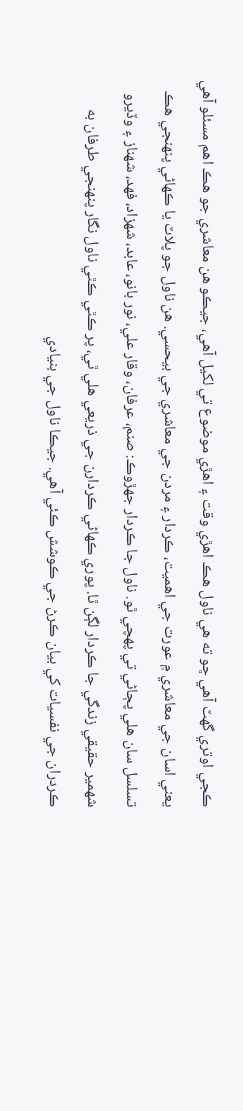ڪجي اوتري گھٽ آھي ڇو ته ھي ناول ھڪ اھڙي وقت ۽ اھڙي موضوع تي لکيل آھي، جيڪو ھن معاشري جو ھڪ اھم مسئلو آھي يعني اسان جي معاشري ۾ عورت جي اھميت، ڪردار ۽ مردن جي معاشري جي بيحسي. ھن ناول جو پلاٽ يا ڪھاڻي پنھنجي ھڪ تسلسل سان ھلي پڄاڻي تي پھچي ٿو. ناول جا ڪردار جھڙوڪ: صنم، عرفان، وقار علي، نور بانو، عابد، شھزاد، فھد، شھناز ۽ وڏيرو شھمير حقيقي زندگي جا ڪردار لڳن ٿا. پوري ڪھاڻي ڪردارن جي ذريعي ھلي ٿي، پر ڪٿي ڪٿي ناول نگار پنھنجي طرفان به ڪردران جي نفسيات کي بيان ڪرڻ جي ڪوشش ڪئي آھي. جيڪا ناول جي بنيادي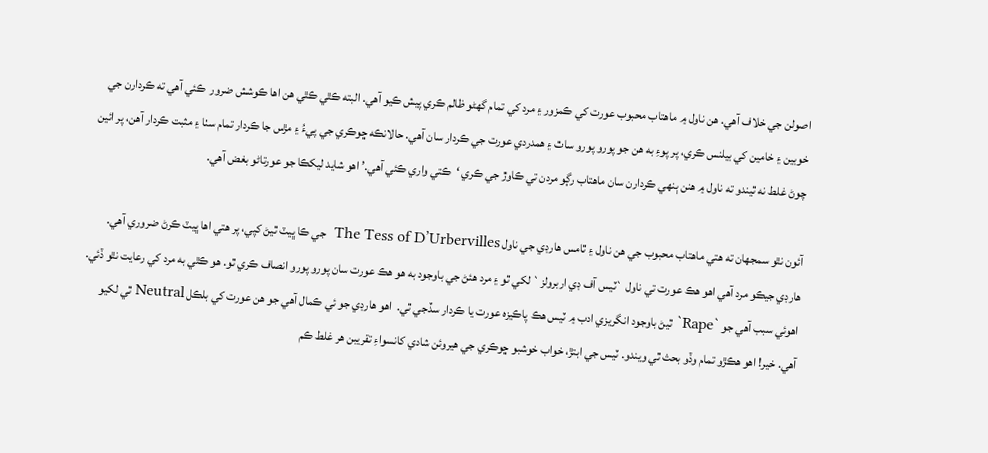اصولن جي خلاف آھي. ھن ناول ۾ ماھتاب محبوب عورت کي ڪمزور ۽ مرد کي تمام گھڻو ظالم ڪري پيش ڪيو آھي. البته ڪٿي ڪٿي ھن اھا ڪوشش ضرور  ڪئي آھي ته ڪردارن جي خوبين ۽ خامين کي بيلنس ڪري، پر پوءِ به ھن جو پورو پورو ساٿ ۽ ھمدردي عورت جي ڪردار سان آھي. حالانڪه ڇوڪري جي پيءُ ۽ مڙس جا ڪردار تمام سٺا ۽ مثبت ڪردار آھن، پر ائين چوڻ غلط نه ٿيندو ته ناول ۾ ھنن ٻنھي ڪردارن سان ماھتاب رڳو مردن تي ڪاوڙ جي ڪري ‘ڪتي واري ڪئي آھي.’ اھو شايد ليکڪا جو عورتاڻو بغض آھي.

آئون نٿو سمجھان ته ھتي ماھتاب محبوب جي ھن ناول ۽ ٿامس ھارڊي جي ناول The Tess of D’Urbervilles  جي ڪا ڀيٽ ٿيڻ کپي، پر ھتي اھا ڀيٽ ڪرڻ ضروري آھي. ھارڊي جيڪو مرد آھي اھو ھڪ عورت تي ناول `ٽيس آف ڊي اربرولز` لکي ٿو ۽ مرد ھئڻ جي باوجود به ھو ھڪ عورت سان پورو پورو انصاف ڪري ٿو. ھو ڪٿي به مرد کي رعايت نٿو ڏئي. اھوئي سبب آھي جو `Rape` ٿيڻ باوجود انگريزي ادب ۾ ٽيس ھڪ پاڪيزه عورت يا ڪردار سڏجي ٿي.  اھو ھارڊي جو ئي ڪمال آھي جو ھن عورت کي بلڪل Neutral ٿي لکيو آھي. خير! اھو ھڪڙو تمام وڏو بحث ٿي ويندو. ٽيس جي ابتڙ، خواب خوشبو ڇوڪري جي ھيروئن شادي کانسواءِ تقريبن ھر غلط ڪم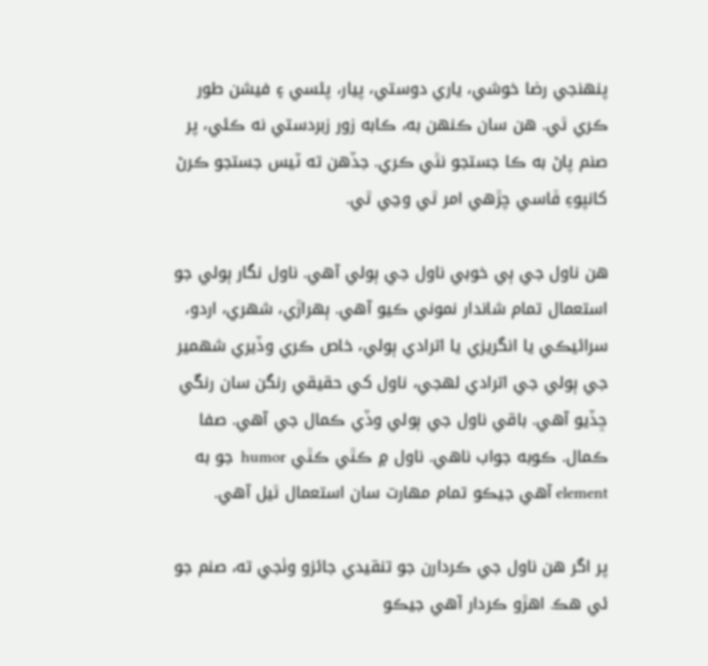پنھنجي رضا خوشي، ياري دوستي، پيار، پئسي ۽ فيشن طور ڪري ٿي. ھن سان ڪنھن به، ڪابه زور زبردستي نه ڪئي، پر صنم پاڻ به ڪا جستجو نٿي ڪري. جڏھن ته ٽيس جستجو ڪرڻ کانپوءِ ڦاسي چڙھي امر ٿي وڃي ٿي.

ھن ناول جي ٻي خوبي ناول جي ٻولي آھي. ناول نگار ٻولي جو استعمال تمام شاندار نموني ڪيو آھي. ٻھراڙي، شھري، اردو، سرائيڪي يا انگريزي يا اترادي ٻولي، خاص ڪري وڏيري شھمير جي ٻولي جي اترادي لھجي، ناول کي حقيقي رنگن سان رنڱي ڇڏيو آهي. باقي ناول جي ٻولي وڏي ڪمال جي آھي. صفا ڪمال. ڪوبه جواب ناھي. ناول ۾ ڪٿي ڪٿي humor  جو به element آھي جيڪو تمام مھارت سان استعمال ٿيل آھي.

پر اگر ھن ناول جي ڪردارن جو تنقيدي جائزو وٺجي ته، صنم جو ئي ھڪ اھڙو ڪردار آھي جيڪو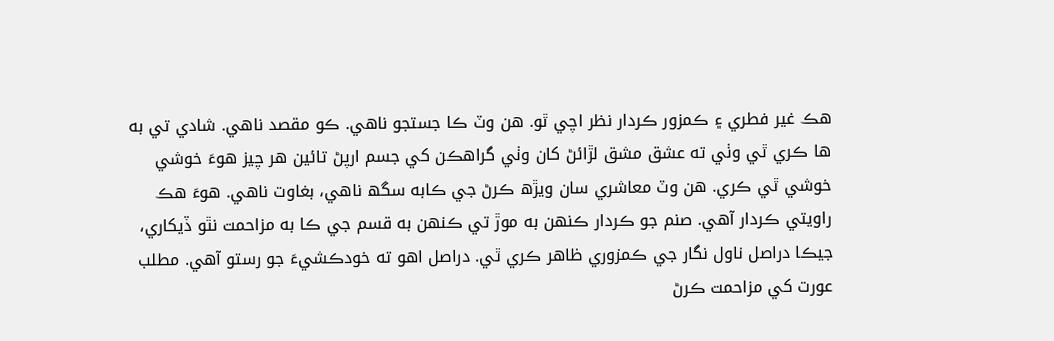ھڪ غير فطري ۽ ڪمزور ڪردار نظر اچي ٿو. ھن وٽ ڪا جستجو ناھي. ڪو مقصد ناھي. شادي تي به ھا ڪري ٿي وٺي ته عشق مشق لڙائڻ کان وٺي گراھڪن کي جسم ارپڻ تائين ھر چيز ھوءَ خوشي خوشي ٿي ڪري. ھن وٽ معاشري سان ويڙھ ڪرڻ جي ڪابه سگھ ناھي، بغاوت ناھي. ھوءَ ھڪ راويتي ڪردار آھي. صنم جو ڪردار ڪنھن به موڙ تي ڪنھن به قسم جي ڪا به مزاحمت نٿو ڏيکاري، جيڪا دراصل ناول نگار جي ڪمزوري ظاھر ڪري ٿي. دراصل اھو ته خودڪشيءَ جو رستو آھي. مطلب عورت کي مزاحمت ڪرڻ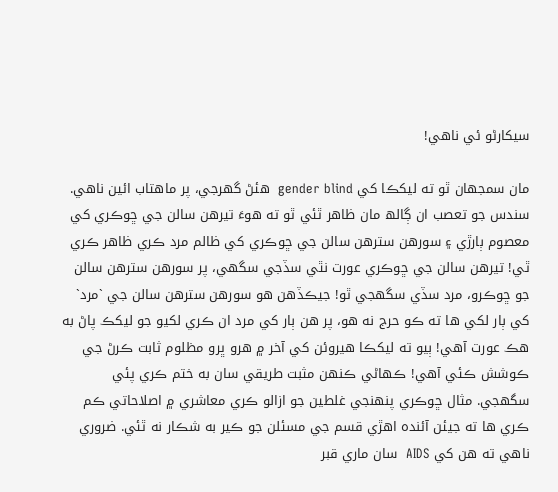سيکارڻو ئي ناھي!

مان سمجھان ٿو ته ليکڪا کي gender blind  ھئڻ گھرجي، پر ماھتاب ائين ناھي. سندس جو تعصب ان ڳالھ مان ظاھر ٿئي ٿو ته ھوءَ تيرھن سالن جي ڇوڪري کي معصوم ٻارڙي ۽ سورھن سترھن سالن جي ڇوڪري کي ظالم مرد ڪري ظاھر ڪري ٿي! تيرھن سالن جي ڇوڪري عورت نٿي سڏجي سگھي، پر سورھن سترھن سالن جو ڇوڪرو، مرد سڏي سگھجي ٿو! جيڪڏھن ھو سورھن سترھن سالن جي `مرد` کي ٻار لکي ھا ته ڪو حرج نه ھو، پر ھن ٻار کي مرد ان ڪري لکيو جو ليکڪ پاڻ به ھڪ عورت آھي! ٻيو ته ليکڪا ھيروئن کي آخر ۾ ھرو ڀرو مظلوم ثابت ڪرڻ جي ڪوشش ڪئي آھي! ڪھاڻي ڪنھن مثبت طريقي سان به ختم ڪري پئي سگھجي. مثال ڇوڪري پنھنجي غلطين جو ازالو ڪري معاشري ۾ اصلاحاتي ڪم ڪري ھا ته جيئن آئنده اھڙي قسم جي مسئلن جو ڪير به شڪار نه ٿئي. ضروري ناھي ته ھن کي AIDS  سان ماري قبر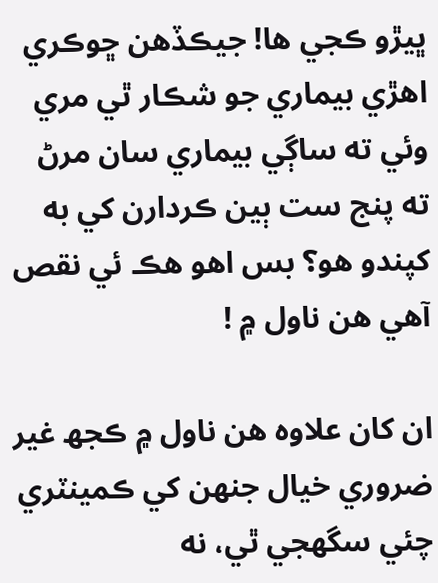ڀيڙو ڪجي ھا! جيڪڏھن ڇوڪري اھڙي بيماري جو شڪار ٿي مري وئي ته ساڳي بيماري سان مرڻ ته پنج ست ٻين ڪردارن کي به کپندو ھو؟ بس اھو ھڪ ئي نقص آھي ھن ناول ۾ !

ان کان علاوه ھن ناول ۾ ڪجھ غير ضروري خيال جنھن کي ڪمينٽري چئي سگھجي ٿي، نه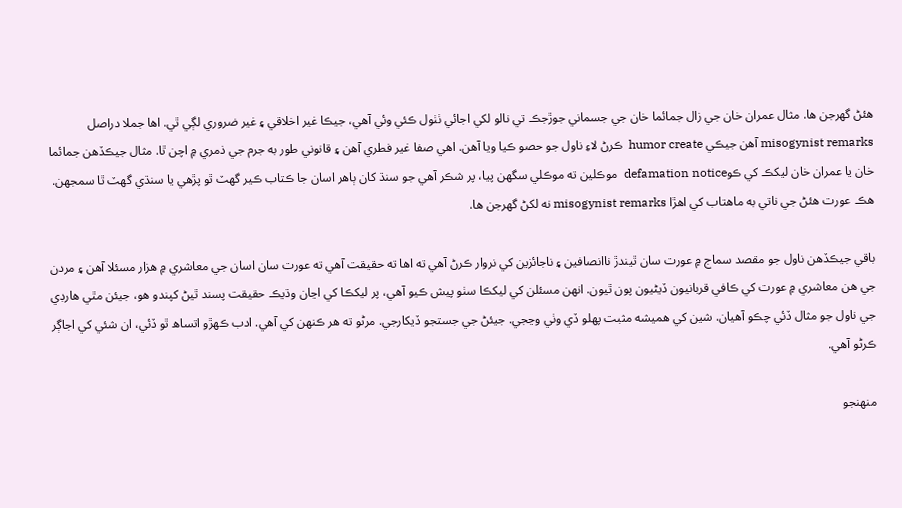ھئڻ گھرجن ھا. مثال عمران خان جي زال جمائما خان جي جسماني جوڙجڪ تي نالو لکي اجائي ٺٺول ڪئي وئي آھي، جيڪا غير اخلاقي ۽ غير ضروري لڳي ٿي. اھا جملا دراصل misogynist remarks آھن جيڪي humor create  ڪرڻ لاءِ ناول جو حصو ڪيا ويا آھن. اھي صفا غير فطري آھن ۽ قانوني طور به جرم جي ذمري ۾ اچن ٿا. مثال جيڪڏھن جمائما خان يا عمران خان ليکڪ کي ڪوdefamation notice  موڪلين ته موڪلي سگھن پيا، پر شڪر آھي جو سنڌ کان ٻاھر اسان جا ڪتاب ڪير گھٽ ٿو پڙھي يا سنڌي گھٽ ٿا سمجھن. ھڪ عورت ھئڻ جي ناتي به ماھتاب کي اھڙا misogynist remarks نه لکڻ گھرجن ھا.

باقي جيڪڏهن ناول جو مقصد سماج ۾ عورت سان ٿيندڙ ناانصافين ۽ ناجائزين کي نروار ڪرڻ آھي ته اھا ته حقيقت آھي ته عورت سان اسان جي معاشري ۾ ھزار مسئلا آھن ۽ مردن جي ھن معاشري ۾ عورت کي ڪافي قربانيون ڏيڻيون پون ٿيون. انھن مسئلن کي ليکڪا سٺو پيش ڪيو آھي، پر ليکڪا کي اڃان وڌيڪ حقيقت پسند ٿيڻ کپندو ھو، جيئن مٿي ھارڊي جي ناول جو مثال ڏئي چڪو آھيان. شين کي ھميشه مثبت پھلو ڏي وٺي وڃجي. جيئڻ جي جستجو ڏيکارجي. مرڻو ته ھر ڪنھن کي آھي. ادب ڪھڙو اتساھ ٿو ڏئي، ان شئي کي اجاڳر ڪرڻو آھي.

منھنجو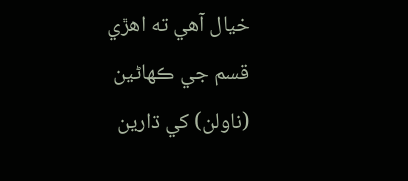خيال آھي ته اھڙي قسم جي ڪھاڻين (ناولن) کي ڌارين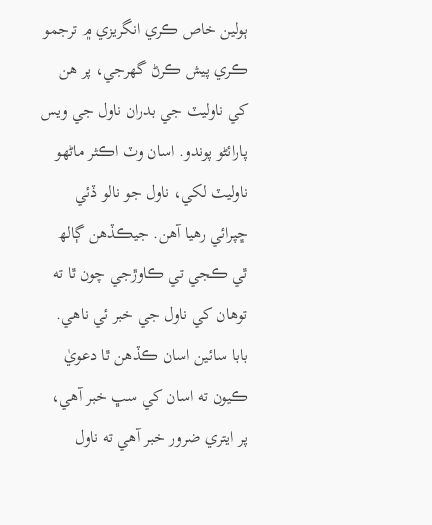ٻولين خاص ڪري انگريزي ۾ ترجمو ڪري پيش ڪرڻ گھرجي، پر ھن کي ناوليٽ جي بدران ناول جي ويس پارائڻو پوندو. اسان وٽ اڪثر ماڻھو ناوليٽ لکي، ناول جو نالو ڏئي ڇپرائي رھيا آھن. جيڪڏھن ڳالھ ٿي ڪجي تي ڪاوڙجي چون ٿا ته توھان کي ناول جي خبر ئي ناھي. بابا سائين اسان ڪڏھن ٿا دعويٰ ڪيون ته اسان کي سڀ خبر آھي، پر ايتري ضرور خبر آھي ته ناول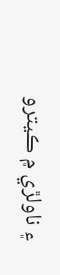۽ ناولڙي ۾ ڪيترو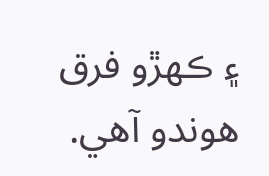۽ ڪھڙو فرق ھوندو آھي.